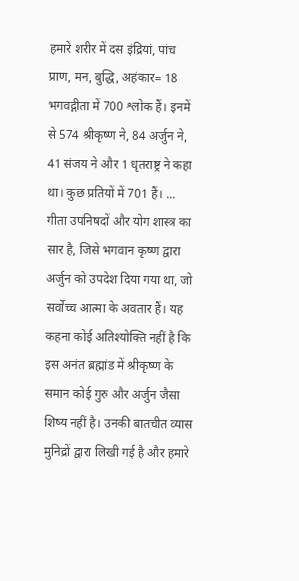हमारे शरीर में दस इंद्रियां, पांच प्राण, मन, बुद्धि, अहंकार= 18 भगवद्गीता में 700 श्लोक हैं। इनमें से 574 श्रीकृष्ण ने, 84 अर्जुन ने, 41 संजय ने और 1 धृतराष्ट्र ने कहा था। कुछ प्रतियों में 701 हैं। ... गीता उपनिषदों और योग शास्त्र का सार है, जिसे भगवान कृष्ण द्वारा अर्जुन को उपदेश दिया गया था, जो सर्वोच्च आत्मा के अवतार हैं। यह कहना कोई अतिश्योक्ति नहीं है कि इस अनंत ब्रह्मांड में श्रीकृष्ण के समान कोई गुरु और अर्जुन जैसा शिष्य नहीं है। उनकी बातचीत व्यास मुनिद्रों द्वारा लिखी गई है और हमारे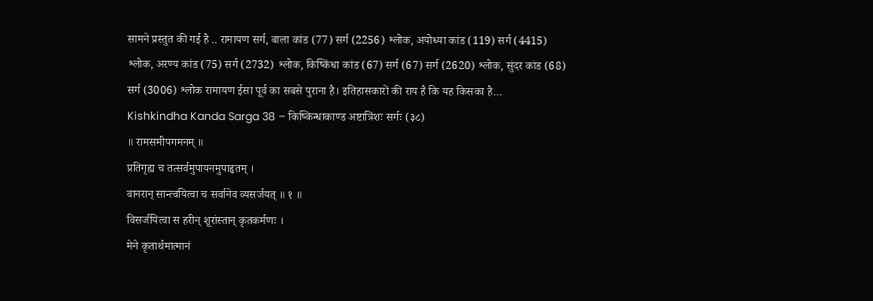सामने प्रस्तुत की गई है .. रामायण सर्ग, बाला कांड (77) सर्ग (2256) श्लोक, अयोध्या कांड (119) सर्ग (4415) श्लोक, अरण्य कांड (75) सर्ग (2732) श्लोक, किष्किंधा कांड (67) सर्ग (67) सर्ग (2620) श्लोक, सुंदर कांड (68) सर्ग (3006) श्लोक रामायण ईसा पूर्व का सबसे पुराना है। इतिहासकारों की राय है कि यह किसका है...
Kishkindha Kanda Sarga 38 – किष्किन्धाकाण्ड अष्टात्रिंशः सर्गः (३८)
॥ रामसमीपगमनम् ॥
प्रतिगृह्य च तत्सर्वमुपायनमुपाहृतम् ।
वानरान् सान्त्वयित्वा च सर्वानेव व्यसर्जयत् ॥ १ ॥
विसर्जयित्वा स हरीन् शूरांस्तान् कृतकर्मणः ।
मेने कृतार्थमात्मानं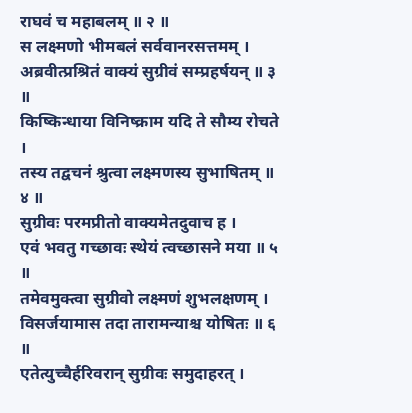राघवं च महाबलम् ॥ २ ॥
स लक्ष्मणो भीमबलं सर्ववानरसत्तमम् ।
अब्रवीत्प्रश्रितं वाक्यं सुग्रीवं सम्प्रहर्षयन् ॥ ३ ॥
किष्किन्धाया विनिष्क्राम यदि ते सौम्य रोचते ।
तस्य तद्वचनं श्रुत्वा लक्ष्मणस्य सुभाषितम् ॥ ४ ॥
सुग्रीवः परमप्रीतो वाक्यमेतदुवाच ह ।
एवं भवतु गच्छावः स्थेयं त्वच्छासने मया ॥ ५ ॥
तमेवमुक्त्वा सुग्रीवो लक्ष्मणं शुभलक्षणम् ।
विसर्जयामास तदा तारामन्याश्च योषितः ॥ ६ ॥
एतेत्युच्चैर्हरिवरान् सुग्रीवः समुदाहरत् ।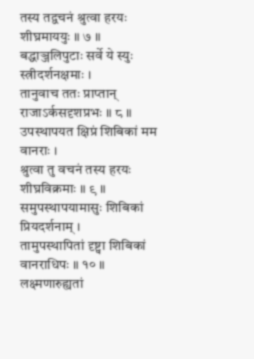तस्य तद्वचनं श्रुत्वा हरयः शीघ्रमाययुः ॥ ७ ॥
बद्धाञ्जलिपुटाः सर्वे ये स्युः स्त्रीदर्शनक्षमाः ।
तानुवाच ततः प्राप्तान् राजाऽर्कसदृशप्रभः ॥ ८ ॥
उपस्थापयत क्षिप्रं शिबिकां मम वानराः ।
श्रुत्वा तु वचनं तस्य हरयः शीघ्रविक्रमाः ॥ ९ ॥
समुपस्थापयामासुः शिबिकां प्रियदर्शनाम् ।
तामुपस्थापितां दृष्ट्वा शिबिकां वानराधिपः ॥ १० ॥
लक्ष्मणारुह्यतां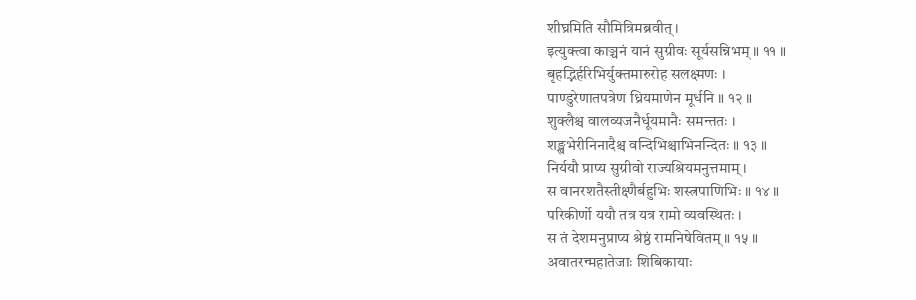शीघ्रमिति सौमित्रिमब्रवीत् ।
इत्युक्त्वा काञ्चनं यानं सुग्रीवः सूर्यसन्निभम् ॥ ११ ॥
बृहद्भिर्हरिभिर्युक्तमारुरोह सलक्ष्मणः ।
पाण्डुरेणातपत्रेण ध्रियमाणेन मूर्धनि ॥ १२ ॥
शुक्लैश्च वालव्यजनैर्धूयमानैः समन्ततः ।
शङ्खभेरीनिनादैश्च वन्दिभिश्चाभिनन्दितः ॥ १३ ॥
निर्ययौ प्राप्य सुग्रीवो राज्यश्रियमनुत्तमाम् ।
स वानरशतैस्तीक्ष्णैर्बहुभिः शस्त्रपाणिभिः ॥ १४ ॥
परिकीर्णो ययौ तत्र यत्र रामो व्यवस्थितः ।
स तं देशमनुप्राप्य श्रेष्ठं रामनिषेवितम् ॥ १५ ॥
अवातरन्महातेजाः शिबिकायाः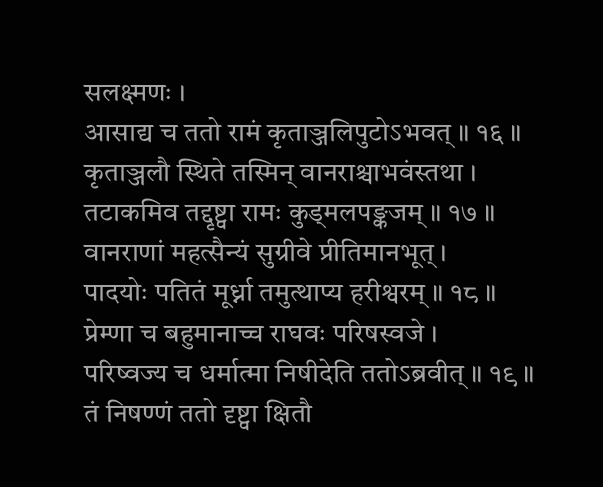सलक्ष्मणः ।
आसाद्य च ततो रामं कृताञ्जलिपुटोऽभवत् ॥ १६ ॥
कृताञ्जलौ स्थिते तस्मिन् वानराश्चाभवंस्तथा ।
तटाकमिव तद्दृष्ट्वा रामः कुड्मलपङ्कजम् ॥ १७ ॥
वानराणां महत्सैन्यं सुग्रीवे प्रीतिमानभूत् ।
पादयोः पतितं मूर्ध्ना तमुत्थाप्य हरीश्वरम् ॥ १८ ॥
प्रेम्णा च बहुमानाच्च राघवः परिषस्वजे ।
परिष्वज्य च धर्मात्मा निषीदेति ततोऽब्रवीत् ॥ १९ ॥
तं निषण्णं ततो दृष्ट्वा क्षितौ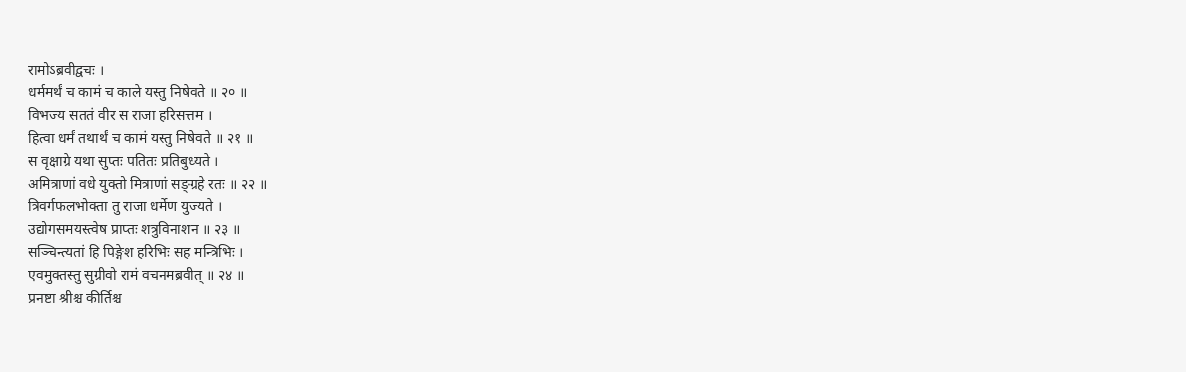रामोऽब्रवीद्वचः ।
धर्ममर्थं च कामं च काले यस्तु निषेवते ॥ २० ॥
विभज्य सततं वीर स राजा हरिसत्तम ।
हित्वा धर्मं तथार्थं च कामं यस्तु निषेवते ॥ २१ ॥
स वृक्षाग्रे यथा सुप्तः पतितः प्रतिबुध्यते ।
अमित्राणां वधे युक्तो मित्राणां सङ्ग्रहे रतः ॥ २२ ॥
त्रिवर्गफलभोक्ता तु राजा धर्मेण युज्यते ।
उद्योगसमयस्त्वेष प्राप्तः शत्रुविनाशन ॥ २३ ॥
सञ्चिन्त्यतां हि पिङ्गेश हरिभिः सह मन्त्रिभिः ।
एवमुक्तस्तु सुग्रीवो रामं वचनमब्रवीत् ॥ २४ ॥
प्रनष्टा श्रीश्च कीर्तिश्च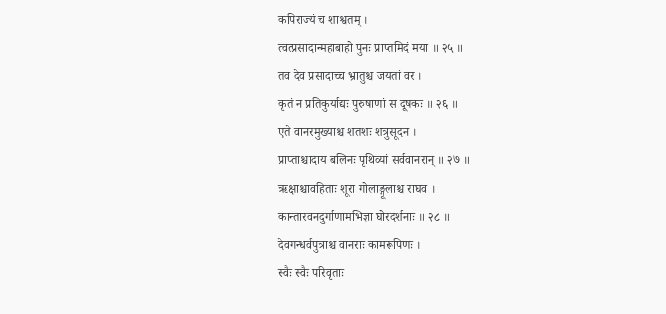कपिराज्यं च शाश्वतम् ।
त्वत्प्रसादान्महाबाहो पुनः प्राप्तमिदं मया ॥ २५ ॥
तव देव प्रसादाच्च भ्रातुश्च जयतां वर ।
कृतं न प्रतिकुर्याद्यः पुरुषाणां स दूषकः ॥ २६ ॥
एते वानरमुख्याश्च शतशः शत्रुसूदन ।
प्राप्ताश्चादाय बलिनः पृथिव्यां सर्ववानरान् ॥ २७ ॥
ऋक्षाश्चावहिताः शूरा गोलाङ्गूलाश्च राघव ।
कान्तारवनदुर्गाणामभिज्ञा घोरदर्शनाः ॥ २८ ॥
देवगन्धर्वपुत्राश्च वानराः कामरूपिणः ।
स्वैः स्वैः परिवृताः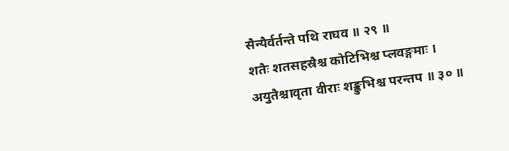सैन्यैर्वर्तन्ते पथि राघव ॥ २९ ॥
शतैः शतसहस्रैश्च कोटिभिश्च प्लवङ्गमाः ।
अयुतैश्चावृता वीराः शङ्कुभिश्च परन्तप ॥ ३० ॥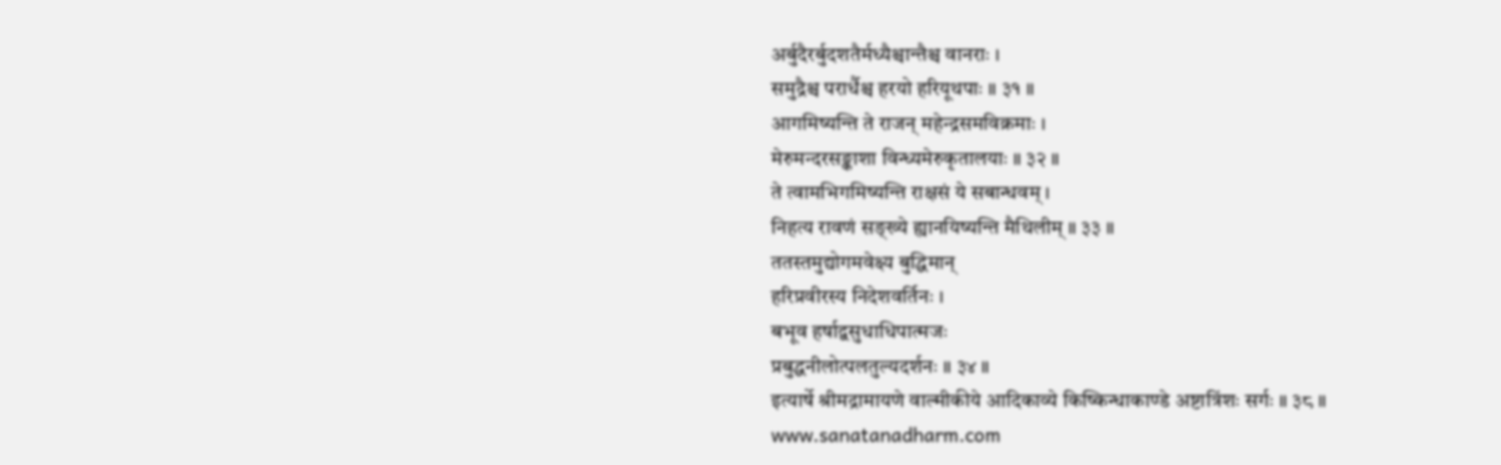अर्बुदैरर्बुदशतैर्मध्यैश्चान्तैश्च वानराः ।
समुद्रैश्च परार्धैश्च हरयो हरियूथपाः ॥ ३१ ॥
आगमिष्यन्ति ते राजन् महेन्द्रसमविक्रमाः ।
मेरुमन्दरसङ्काशा विन्ध्यमेरुकृतालयाः ॥ ३२ ॥
ते त्वामभिगमिष्यन्ति राक्षसं ये सबान्धवम् ।
निहत्य रावणं सङ्ख्ये ह्यानयिष्यन्ति मैथिलीम् ॥ ३३ ॥
ततस्तमुद्योगमवेक्ष्य बुद्धिमान्
हरिप्रवीरस्य निदेशवर्तिनः ।
बभूव हर्षाद्वसुधाधिपात्मजः
प्रबुद्धनीलोत्पलतुल्यदर्शनः ॥ ३४ ॥
इत्यार्षे श्रीमद्रामायणे वाल्मीकीये आदिकाव्ये किष्किन्धाकाण्डे अष्टात्रिंशः सर्गः ॥ ३८ ॥
www.sanatanadharm.com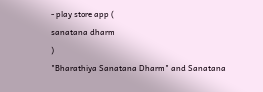- play store app (
sanatana dharm
)
"Bharathiya Sanatana Dharm" and Sanatana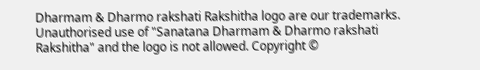Dharmam & Dharmo rakshati Rakshitha logo are our trademarks. Unauthorised use of "Sanatana Dharmam & Dharmo rakshati Rakshitha" and the logo is not allowed. Copyright ©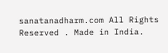sanatanadharm.com All Rights Reserved . Made in India.